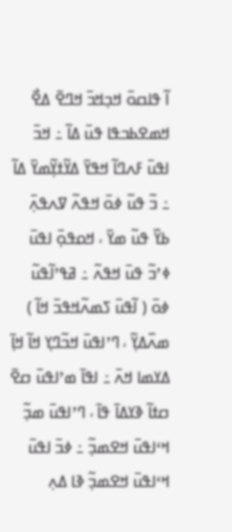ߊ߬ ߟߊߛߋ߫ ߞߏ߲ߞߏ߫ ߞߣߐ߫ ߡߐ߯ ߞߘߐߕߏߟߊ ߟߎ߫ ߡߊ߬ ߸ ߞߏ߫ ߊߟߎ߫ ߓߍߣߊ߬ ߞߟߌ߫ ߡߌ߬ߙߌ߲߬ߘߌ߫ ߡߊ߬ ߸ ߏ߬ ߟߎ߬ ߦߋ߫ ߞߟߍ߬ ߜߍߟߍ߲߫ ߕߌ߰ ߟߎ߬ ߘߌ߫ ، ߞߋߟߋ߲߫ ߊߟߎ߫ ߦߴߏ߬ ߟߎ߫ ߞߟߍ߬ ߸ ߥߟߴߊ߬ߟߎ߬ ߦߋ߫ ( ߊ߬ߟߎ߫ ߖߘߍ߬ߞߟߏ߫ ߞߊ߬ ) ߘߍ߰ߡߌ߲߬ ، ߣߴߊߟߎ߫ ߞߏ߬ߣߌ߲ ߞߊ߬ ߞߊ߲߫ ߡߌߘߊ ߞߍ߫ ߸ ߊߟߊ߫ ߘߴߊߟߎ߫ ߛߐ߫ ߛߙߊ߬ ߢߌߡߊ߫ ߟߊ߫ ، ߣߴߊߟߎ߫ ߘߏ߲߬ ߞߵߊߟߎ߫ ߞߐߘߏ߲߬ ߸ ߦߏ߫ ߊߟߎ߫ ߞߵߊߟߎ߫ ߞߐߘߏ߲߬ ߢߊ ߡߍ߲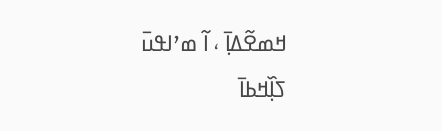ߞߘߐ߬ߡߊ߲߫ ، ߊ߬ ߘߴߊߟߎ߫ ߖߊ߲߰ߞߕߊ߫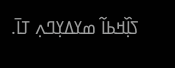ߖߊ߲߰ߞߕߊ߬ ߘߌߡߌ߲ߣߍ߲ ߠߊ߫.